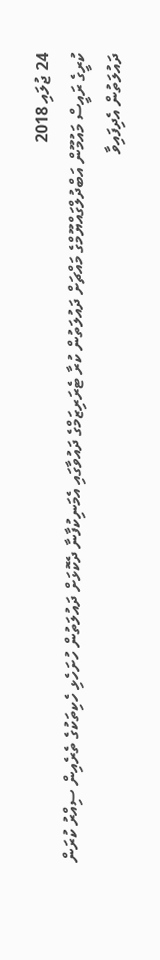24 ޖުލައި 2018
ކުރީގެ ރައީސް މައުމޫން އަބްދުލްގައްޔޫމްގެ މައްޗަށް ދައުލަތުން ކުރާ ޓެރަރިޒަމްގެ ދައުވާގައި އެމަނިކުފާނާ ދެކޮޅަށް ދައުލަތުން ހުށަހެޅި ހެކިތަކުގެ ތެރެއިން ސިއްރު ކުރަން ދައުލަތުން އެދިފައިވާ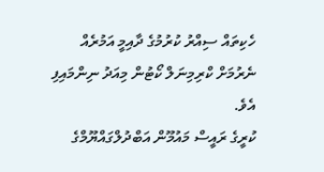ހެކިތައް ސިއްރު ކުރުމުގެ ދާއިމީ އަމުރެއް ނެރުމަށް ކްރިމިނަލް ކޯޓުން މިއަދު ނިންމައިފި އެވެ.
ކުރީގެ ރައީސް މައުމޫން އަބްދުލްގައްޔޫމްގެ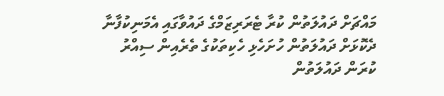މައްޗަށް ދައުލަތުން ކުރާ ޓެރަރިޒަމްގެ ދައުވާގައި އެމަނިކުފާނާ ދެކޮޅަށް ދައުލަތުން ހުށަހެޅި ހެކިތަކުގެ ތެރެއިން ސިއްރު ކުރަން ދައުލަތުން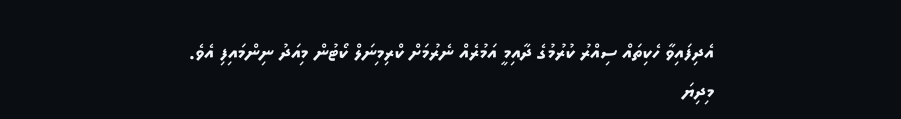އެދިފައިވާ ހެކިތައް ސިއްރު ކުރުމުގެ ދާއިމީ އަމުރެއް ނެރުމަށް ކްރިމިނަލް ކޯޓުން މިއަދު ނިންމައިފި އެވެ.
މިދިޔަ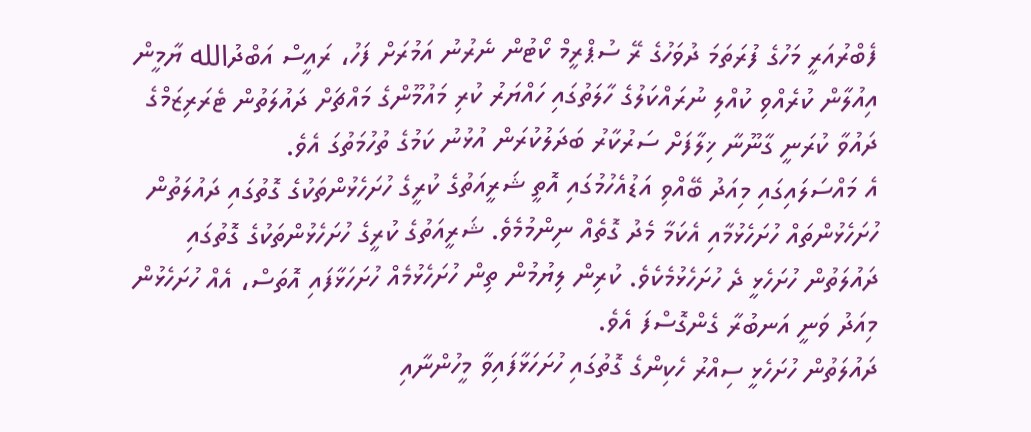ފެބްރުއަރީ މަހުގެ ފުރަތަމަ ދުވަހުގެ ރޭ ސުޕްރީމް ކޯޓުން ނެރުނު އަމުރަށް ފަހު، ރައީސް އަބްދުالله ޔާމީން އިއުލާން ކުރެއްވި ކުއްލި ނުރައްކަލުގެ ހާލަތުގައި ހައްޔަރު ކުރި މައުމޫންގެ މައްޗަށް ދައުލަތުން ޓެރަރިޒަމްގެ ދައުވާ ކުރަނީ ގާނޫނާ ޚިލާފަށް ސަރުކާރު ބަދަލުކުރަން އުޅުނު ކަމުގެ ތުހުމަތުގަ އެވެ.
އެ މައްސަލައިގައި މިއަދު ބޭއްވި އަޑުއެހުމުގައި އޮތީ ޝަރީއަތުގެ ކުރީގެ ހުށަހެޅުންތަކުގެ ގޮތުގައި ދައުލަތުން ހުށަހެޅުންތައް ހުށަހެޅުމާއި އެކަމާ މެދު ގޮތެއް ނިންމުމެވެ. ޝަރީއަތުގެ ކުރީގެ ހުށަހެޅުންތަކުގެ ގޮތުގައި ދައުލަތުން ހުށަހެޅީ ދެ ހުށަހެޅުމެކެވެ. ކުރިން ލިޔުމުން ތިން ހުށަހެޅުމެއް ހުށަހަޅާފައި އޮތަސް، އެއް ހުށަހެޅުން މިއަދު ވަނީ އަނބުރާ ގެންގޮސްފަ އެވެ.
ދައުލަތުން ހުށަހެޅީ ސިއްރު ހެކިންގެ ގޮތުގައި ހުށަހަޅާފައިވާ މީހުންނާއި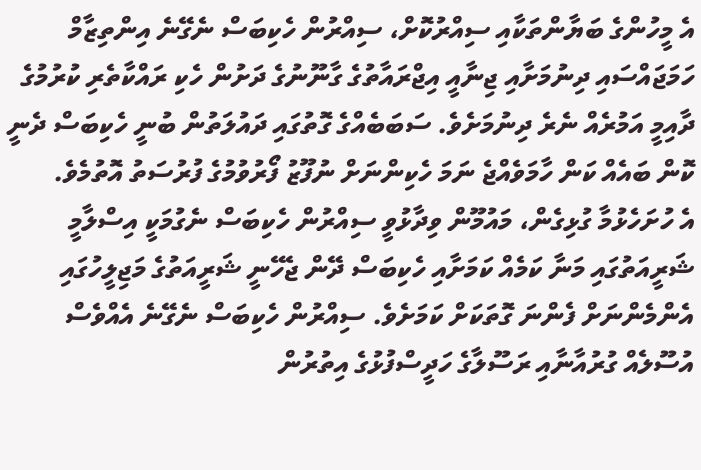އެ މީހުންގެ ބަޔާންތަކާއި ސިއްރުކޮށް، ސިއްރުން ހެކިބަސް ނެގޭނެ އިންތިޒާމް ހަމަޖައްސައި ދިނުމަށާއި ޖިނާއީ އިޖްރައާތުގެ ގާނޫނުގެ ދަށުން ހެކި ރައްކާތެރި ކުރުމުގެ ދާއިމީ އަމުރެއް ނެރެ ދިނުމަށެވެ. ސަބަބެއްގެ ގޮތުގައި ދައުލަތުން ބުނީ ހެކިބަސް ދެނީ ކޮން ބައެއް ކަން ހާމަވެއްޖެ ނަމަ ހެކިންނަށް ނުފޫޒު ފޯރުވުމުގެ ފުރުސަތު އޮތުމެވެ.
އެ ހުށަހެޅުމާ ގުޅިގެން، މައުމޫން ވިދާޅުވީ ސިއްރުން ހެކިބަސް ނެގުމަކީ އިސްލާމީ ޝަރީއަތުގައި މަނާ ކަމެއް ކަމަށާއި ހެކިބަސް ދޭން ޖެހޭނީ ޝަރީއަތުގެ މަޖިލީހުގައި އެންމެންނަށް ފެންނަ ގޮތަކަށް ކަމަށެވެ. ސިއްރުން ހެކިބަސް ނެގޭނެ އެއްވެސް އުސޫލެއް ގުރުއާނާއި ރަސޫލާގެ ހަދީސްފުޅުގެ އިތުރުން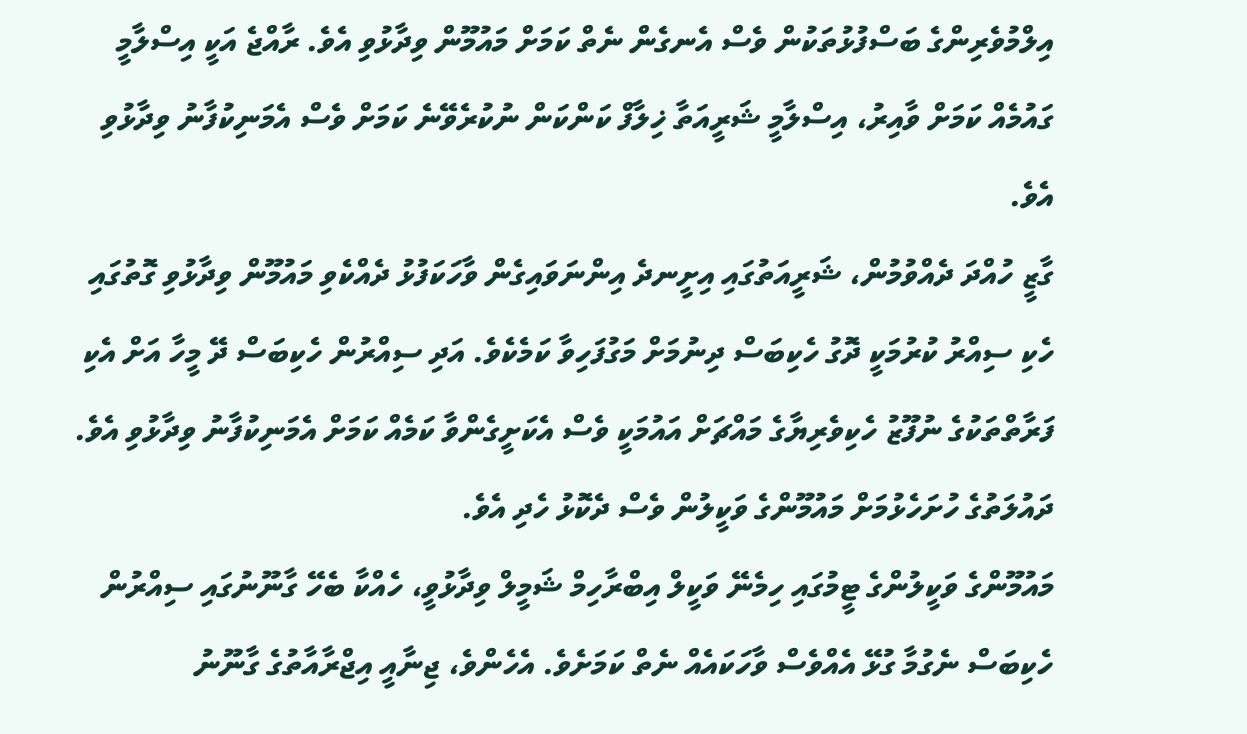އިލްމުވެރިންގެ ބަސްފުޅުތަކުން ވެސް އެނގެން ނެތް ކަމަށް މައުމޫން ވިދާޅުވި އެވެ. ރާއްޖެ އަކީ އިސްލާމީ ގައުމެއް ކަމަށް ވާއިރު، އިސްލާމީ ޝަރީއަތާ ޚިލާފް ކަންކަން ނުކުރެވޭނެ ކަމަށް ވެސް އެމަނިކުފާނު ވިދާޅުވި އެވެ.
ގާޒީ ހުއްދަ ދެއްވުމުން، ޝަރީއަތުގައި އިށީނދެ އިންނަވައިގެން ވާހަކަފުޅު ދެއްކެވި މައުމޫން ވިދާޅުވި ގޮތުގައި ހެކި ސިއްރު ކުރުމަކީ ދޮގު ހެކިބަސް ދިނުމަށް މަގުފަހިވާ ކަމެކެވެ. އަދި ސިއްރުން ހެކިބަސް ދޭ މީހާ އަށް އެކި ފަރާތްތަކުގެ ނުފޫޒު ހެކިވެރިޔާގެ މައްޗަށް އައުމަކީ ވެސް އެކަށީގެންވާ ކަމެއް ކަމަށް އެމަނިކުފާނު ވިދާޅުވި އެވެ.
ދައުލަތުގެ ހުށަހެޅުމަށް މައުމޫންގެ ވަކީލުން ވެސް ދެކޮޅު ހެދި އެވެ.
މައުމޫންގެ ވަކީލުންގެ ޓީމުގައި ހިމެނޭ ވަކީލް އިބްރާހިމް ޝަމީލް ވިދާޅުވީ، ހެއްކާ ބެހޭ ގާނޫނުގައި ސިއްރުން ހެކިބަސް ނެގުމާ ގުޅޭ އެއްވެސް ވާހަކައެއް ނެތް ކަމަށެވެ. އެހެންވެ، ޖިނާއީ އިޖްރާއާތުގެ ގާނޫނު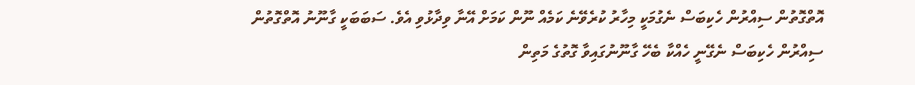އޮތްގޮތުން ސިއްރުން ހެކިބަސް ނެގުމަކީ މިހާރު ކުރެވޭނެ ކަމެއް ނޫން ކަމަށް އޭނާ ވިދާޅުވި އެވެ. ސަބަބަކީ ގާނޫނު އޮތްގޮތުން ސިއްރުން ހެކިބަސް ނެގޭނީ ހެއްކާ ބެހޭ ގާނޫނުގައިވާ ގޮތުގެ މަތިން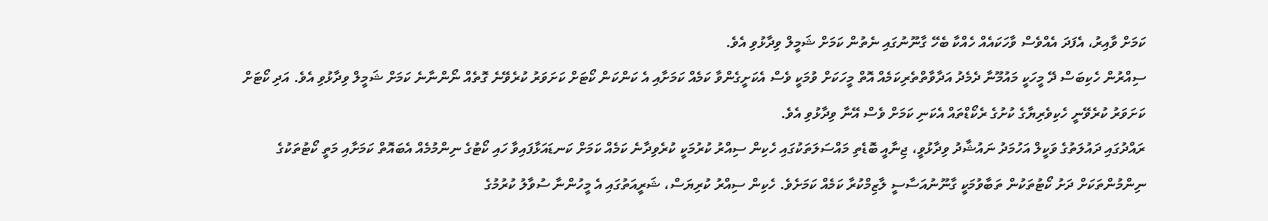ކަމަށް ވާއިރު، އެފަދަ އެއްވެސް ވާހަކައެއް ހެއްކާ ބެހޭ ގާނޫނުގައި ނެތުން ކަމަށް ޝަމީލް ވިދާޅުވި އެވެ.
ސިއްރުން ހެކިބަސް ދޭ މީހަކީ މައުމޫނާ ދެމެދު އަދާވާތްތެރިކަމެއް އޮތް މީހަކަށް ވުމަކީ ވެސް އެކަށީގެންވާ ކަމެއް ކަމަށާއި އެ ކަންކަން ކޯޓަށް ކަށަވަރު ކުރެވޭނެ ގޮތެއް ނޯންނާނެ ކަމަށް ޝަމީލް ވިދާޅުވި އެވެ. އަދި ކޯޓަށް ކަށަވަރު ކުރެވޭނީ ހެކިވެރިޔާގެ ކުށުގެ ރެކޯޑްތައް އެކަނި ކަމަށް ވެސް އޭނާ ވިދާޅުވި އެވެ.
ރައްދުގައި ދައުލަތުގެ ވަކީލް އަހުމަދު ނައުޝާދު ވިދާޅުވީ، ޖިނާއީ ބޮޑެތި މައްސަލަތަކުގައި ހެކިން ސިއްރު ކުރުމަކީ ކުރެވިދާނެ ކަމެއް ކަމަށް ކަނޑައަޅާފައިވާ ހައި ކޯޓުގެ ނިންމުމެއް އެބައޮތް ކަމަށާއި މަތީ ކޯޓުތަކުގެ ނިންމުންތަކަށް ދަށު ކޯޓުތަކުން ތަބާވުމަކީ ގާނޫނުއަސާސީ ލާޒިމްކުރާ ކަމެއް ކަމަށެވެ. ހެކިން ސިއްރު ކުރިޔަސް، ޝަރީއަތުގައި އެ މީހުންނާ ސުވާލު ކުރުމުގެ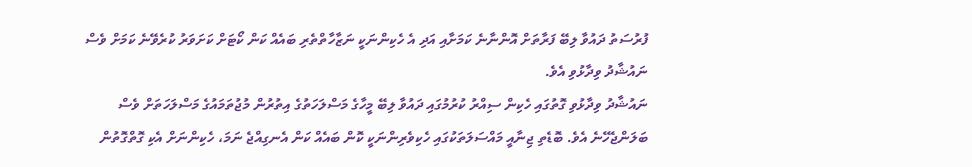ފުރުސަތު ދައުވާ ލިބޭ ފަރާތަށް އޮންނާނެ ކަމަށާއި އަދި އެ ހެކިންނަކީ ނަޒާހާތްތެރި ބައެއް ކަން ކޯޓަށް ކަށަވަރު ކުރެވޭނެ ކަމަށް ވެސް ނައުޝާދު ވިދާޅުވި އެވެ.
ނައުޝާދު ވިދާޅުވި ގޮތުގައި ހެކިން ސިއްރު ކުރުމުގައި ދައުވާ ލިބޭ މީހާގެ މަސްލަހަތުގެ އިތުރުން މުޖުތަމައުގެ މަސްލަހަތަށް ވެސް ބަލަންޖެހޭނެ އެވެ. ބޮޑެތި ޖިނާއީ މައްސަލަތަކުގައި ހެކިވެރިންނަކީ ކޮން ބައެއް ކަން އެނގިއްޖެ ނަމަ، ހެކިންނަށް އެކި ގޮތްގޮތުން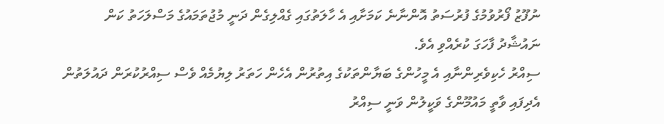ނުފޫޒު ފޯރުވުމުގެ ފުރުސަތު އޮންނާނެ ކަމަށާއި އެ ހާލަތުގައި ގެއްލިގެން ދަނީ މުޖުތަމައުގެ މަސްލަހަތު ކަން ނައުޝާދު ފާހަގަ ކުރެއްވި އެވެ.
ސިއްރު ހެކިވެރިންނާއި އެ މީހުންގެ ބަޔާންތަކުގެ އިތުރުން އެހެން ހަތަރު ލިޔުމެއް ވެސް ސިއްރުކުރަން ދައުލަތުން އެދިފައި ވާތީ މައުމޫންގެ ވަކީލުން ވަނީ ސިއްރު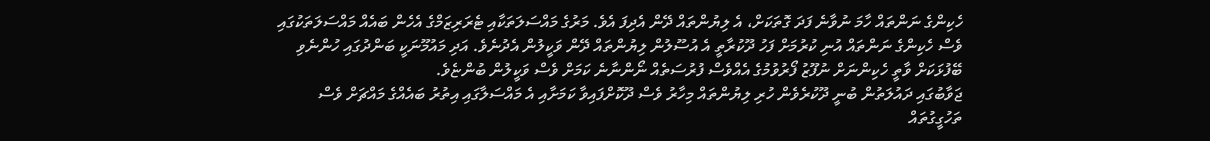ހެކިންގެ ނަންތައް ހާމަ ނުވާނެ ފަދަ ގޮތަކަށް، އެ ލިޔުންތައް ދޭން އެދިފަ އެވެ. މަރުގެ މައްސަލަތަކާއި ޓެރަރިޒަމްގެ އެހެން ބައެއް މައްސަލަތަކުގައި ވެސް ހެކިންގެ ނަންތައް އުނި ކުރުމަށް ފަހު ދޫކުރާތީ އެ އުސޫލުން ލިޔުންތައް ދޭން ވަކީލުން އެދުނެވެ. އަދި މައުމޫނަކީ ބަންދުގައި ހުންނެވި ބޭފުޅަކަށް ވާތީ ހެކިންނަށް ނުފޫޒު ފޯރުވުމުގެ އެއްވެސް ފުރުސަތެއް ނޯންނާނެ ކަމަށް ވެސް ވަކީލުން ބުންޏެވެ.
ޖަވާބުގައި ދައުލަތުން ބުނީ ދޫކުރެވެން ހުރި ލިޔުންތައް މިހާރު ވެސް ދޫކޮށްފައިވާ ކަމަށާއި އެ މައްސަލާގައި އިތުރު ބައެއްގެ މައްޗަށް ވެސް ތަހުގީގުތައް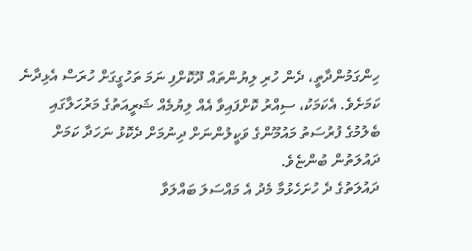ހިންގަމުންދާތީ، ދެން ހުރި ލިޔުންތައް ދޫކޮށްފި ނަމަ ތަހުގީގަށް ހުރަސް އެޅިދާނެ ކަމަށެވެ. އެކަމަކު، ސިއްރު ކޮށްފައިވާ އެއް ލިޔުމެއް ޝަރީއަތުގެ މަރުހަލާގައި ބެލުމުގެ ފުރުސަތު މައުމޫންގެ ވަކީލުންނަށް ދިނުމަށް ދެކޮޅު ނަހަދާ ކަމަށް ދައުލަތުން ބުންޏެވެ.
ދައުލަތުގެ ދެ ހުށަހެޅުމާ މެދު އެ މައްސަލަ ބައްލަވާ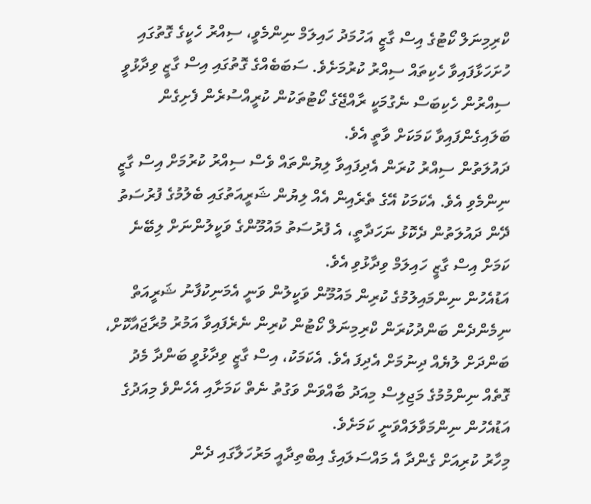ކްރިމިނަލް ކޯޓުގެ އިސް ގާޒީ އަހުމަދު ހައިލަމް ނިންމެވީ، ސިއްރު ހެކީގެ ގޮތުގައި ހުށަހަޅާފައިވާ ހެކިތައް ސިއްރު ކުރުމަށެވެ. ސަބަބެއްގެ ގޮތުގައި އިސް ގާޒީ ވިދާޅުވީ ސިއްރުން ހެކިބަސް ނެގުމަކީ ރާއްޖޭގެ ކޯޓުތަކުން ކުރީއްސުރެން ފެށިގެން ބަލައިގެންފައިވާ ކަމަކަށް ވާތީ އެވެ.
ދައުލަތުން ސިއްރު ކުރަން އެދިފައިވާ ލިޔުންތައް ވެސް ސިއްރު ކުރުމަށް އިސް ގާޒީ ނިންމެވި އެވެ. އެކަމަކު އޭގެ ތެރެއިން އެއް ލިޔުން ޝަރީއަތުގައި ބެލުމުގެ ފުރުސަތު ދޭން ދައުލަތުން ދެކޮޅު ނަހަދާތީ، އެ ފުރުސަތު މައުމޫންގެ ވަކީލުންނަށް ލިބޭނެ ކަމަށް އިސް ގާޒީ ހައިލަމް ވިދާޅުވި އެވެ.
އަޑުއެހުން ނިންމައިލުމުގެ ކުރިން މައުމޫން ވަކީލުން ވަނީ އެމަނިކުފާނު ޝަރީއަތް ނިމެންދެން ބަންދުކުރަން ކްރިމިނަލް ކޯޓުން ކުރިން ނެރެފައިވާ އަމުރު މުރާޖައާކޮށް، ބަންދަށް ލުޔެއް ދިނުމަށް އެދިފަ އެވެ. އެކަމަކު، އިސް ގާޒީ ވިދާޅުވީ ބަންދާ މެދު ގޮތެއް ނިންމުމުގެ މަޖިލިސް މިއަދު ބާއްވަން ވަގުތު ނެތް ކަމަށާއި އެހެންވެ މިއަދުގެ އަޑުއެހުން ނިންމަވާލައްވަނީ ކަމަށެވެ.
މިހާރު ކުރިއަށް ގެންދާ އެ މައްސަލައިގެ އިބްތިދާއީ މަރުހަލާގައި ދެން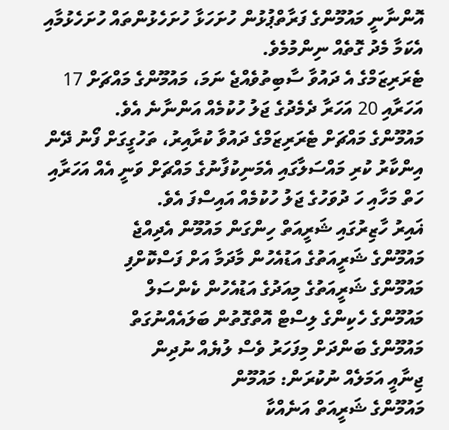އޮންނާނީ މައުމޫންގެ ފަރާތްޕުޅުން ހުށަހަޅާ ހުށަހެޅުންތައް ހުށަހެޅުމާއި އެކަމާ މެދު ގޮތެއް ނިންމުމެވެ.
ޓެރަރިޒަމްގެ އެ ދައުވާ ސާބިތުވެއްޖެ ނަމަ، މައުމޫންގެ މައްޗަށް 17 އަހަރާއި 20 އަހަރާ ދެމެދުގެ ޖަލު ހުކުމެއް އަންނާނެ އެވެ.
މައުމޫންގެ މައްޗަށް ޓެރަރިޒަމްގެ ދައުވާ ކުރާއިރު، ތަހުގީގަށް ފޯނު ދޭން އިންކާރު ކުރި މައްސަލާގައި އެމަނިކުފާނުގެ މައްޗަށް ވަނީ އެއް އަހަރާއި ހަތް މަހާއި ހަ ދުވަހުގެ ޖަލު ހުކުމެއް އައިސްފަ އެވެ.
ޣައިރު ހާޒިރުގައި ޝަރީއަތް ހިންގަން މައުމޫން އެދިއްޖެ
މައުމޫންގެ ޝަރީއަތުގެ އަޑުއެހުން މާދަމާ އަށް ފަސްކޮށްފި
މައުމޫންގެ ޝަރީއަތުގެ މިއަދުގެ އަޑުއެހުން ކެންސަލް
މައުމޫންގެ ހެކިންގެ ލިސްޓް އޮތްގޮތުން ބަލައެއްނުގަތް
މައުމޫންގެ ބަންދަށް މިފަހަރު ވެސް ލުޔެއް ނުދިން
ޖިނާއީ އަމަލެއް ނުކުރަން: މައުމޫން
މައުމޫންގެ ޝަރީއަތް އަނެއްކާ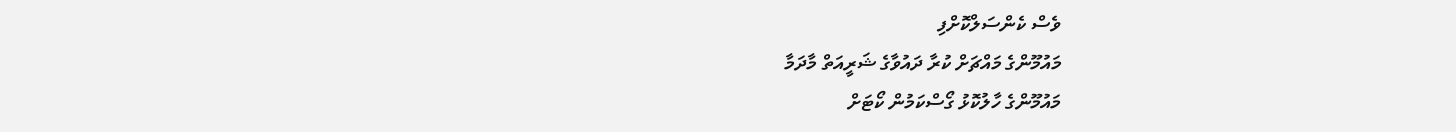ވެސް ކެންސަލްކޮށްފި
މައުމޫންގެ މައްޗަށް ކުރާ ދައުވާގެ ޝަރީއަތް މާދަމާ
މައުމޫންގެ ހާލުކޮޅު ގޯސްކަމުން ކޯޓަށް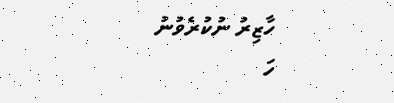ހާޒިރު ނުކުރެވުނު
ހަ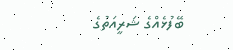ބޭފުޅެއްގެ ޝަރީއަތުގެ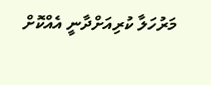މަރުހަލާ ކުރިއަށްދާނީ އެއްކޮށް